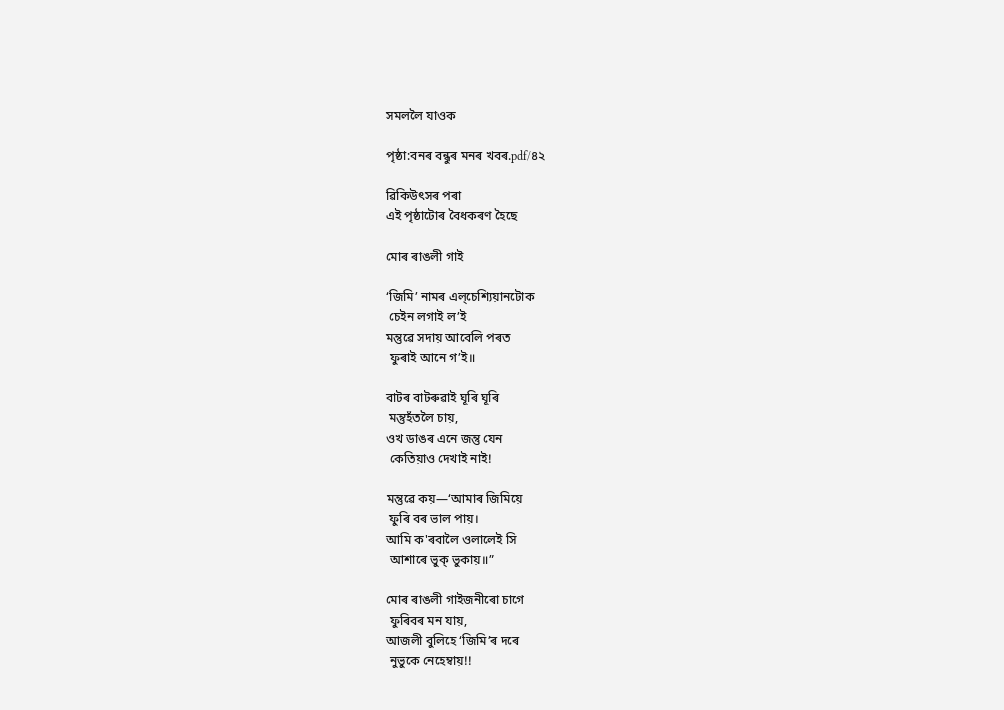সমললৈ যাওক

পৃষ্ঠা:বনৰ বন্ধুৰ মনৰ খবৰ.pdf/৪২

ৱিকিউৎসৰ পৰা
এই পৃষ্ঠাটোৰ বৈধকৰণ হৈছে

মোৰ ৰাঙলী গাই

‘জিমি’ নামৰ এল্‌চেশ্যিয়ানটোক
 চেইন লগাই ল’ই
মন্তুৱে সদায় আবেলি পৰত
 ফুৰাই আনে গ’ই॥

বাটৰ বাটৰুৱাই ঘূৰি ঘূৰি
 মন্তুহঁতলৈ চায়,
ওখ ডাঙৰ এনে জন্তু যেন
 কেতিয়াও দেখাই নাই!

মন্তুৱে কয়—‘আমাৰ জিমিয়ে
 ফুৰি বৰ ভাল পায়।
আমি ক'ৰবালৈ ওলালেই সি
 আশাৰে ভুক্ ভুকায়॥”

মোৰ ৰাঙলী গাইজনীৰো চাগে
 ফুৰিবৰ মন যায়,
আজলী বুলিহে ‘জিমি’ৰ দৰে
 নুভুকে নেহেম্বায়!!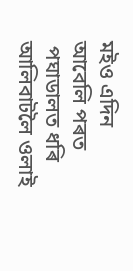মইও এদিন আবেলি পৰত
 পঘাডালত ধৰি
আলিবাটলৈ ওলাই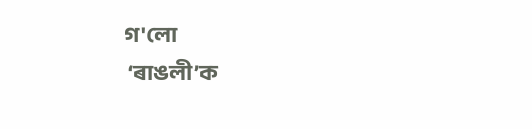গ'লো
 ‘ৰাঙলী’ক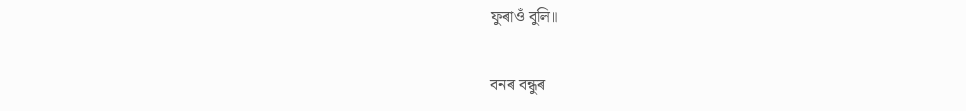ফুৰাওঁ বুলি॥

বনৰ বন্ধুৰ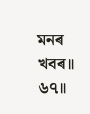মনৰ খবৰ॥ ৬৭॥